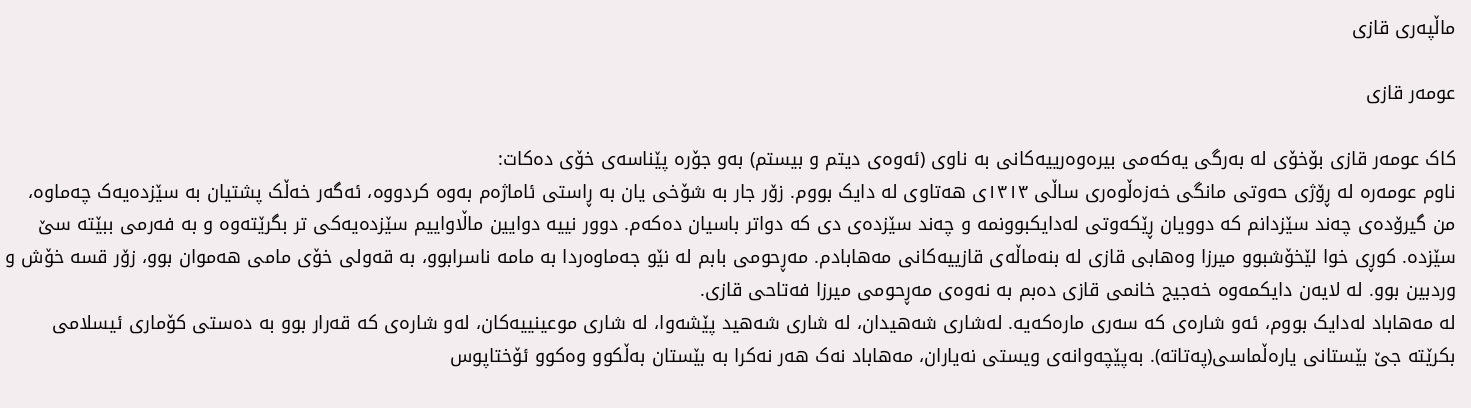ماڵپەری قازی

عومەر قازی

کاک عومەر قازی بۆخۆی لە بەرگی یەکەمی بیرەوەرییەکانی بە ناوی (ئەوەی دیتم و بیستم) بەو جۆرە پێناسەی خۆی دەکات:
ناوم عومەرە لە ڕۆژی حەوتی مانگی خەزەڵوەری ساڵی ١٣١٣ی هەتاوی لە دایک بووم. زۆر جار بە شۆخی یان بە ڕاستی ئاماژەم بەوە کردووە، ئەگەر خەڵک پشتیان بە سێزدەیەک چەماوە، من گیرۆدەی چەند سێزدانم کە دوویان ڕێکەوتی لەدایکبوونمە و چەند سێزدەی دی کە دواتر باسیان دەکەم. دوور نییە دوایین ماڵاواییم سێزدەیەکی تر بگرێتەوە و بە فەرمی ببێتە سێ سێزدە. کوڕی خوا لێخۆشبوو میرزا وەهابی قازی لە بنەماڵەی قازییەکانی مەهابادم. مەڕحومی بابم لە نێو جەماوەردا بە مامە ناسرابوو، بە قەولی خۆی مامی هەموان بوو، زۆر قسە خۆش و وردبین بوو. لە لایەن دایکمەوە خەجیج خانمی قازی دەبم بە نەوەی مەڕحومی میرزا فەتاحی قازی.
لە مەهاباد لەدایک بووم، ئەو شارەی کە سەری مارەکەیە. لەشاری شەهیدان، لە شاری شەهید پێشەوا، لە شاری موعینییەکان، لەو شارەی کە قەرار بوو بە دەستی کۆماری ئیسلامی بکرێتە جێ بێستانی یارەڵماسی(پەتاتە). بەپێچەوانەی ویستی نەیاران، مەهاباد نەک هەر نەکرا بە بێستان بەڵکوو وەکوو ئۆختاپوس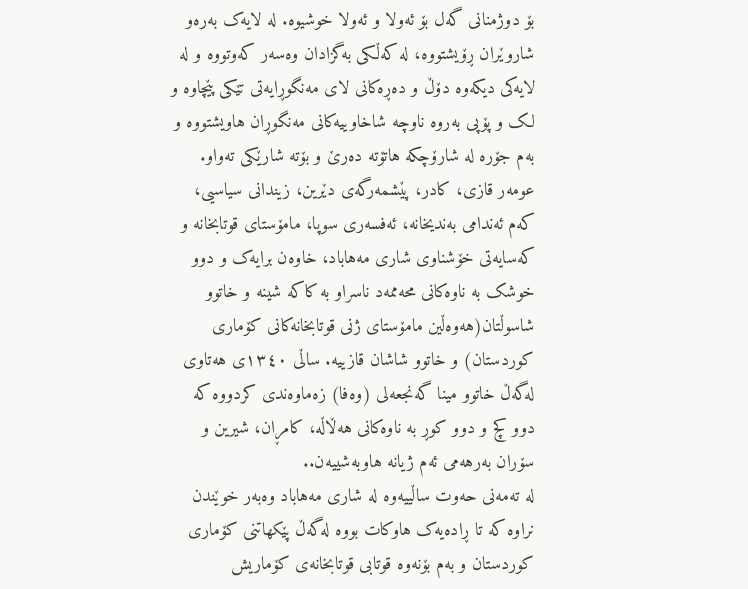بۆ دوژمنانی گەل بۆ ئەولا و ئەولا خوشیوە. لە لایەک بەرەو شاروێران ڕۆیشتووە، لە کەڵکی بەگزادان وەسەر کەوتووە و لە لایەکی دیکەوە دۆڵ و دەڕەکانی لای مەنگوڕایەتی تێکی پێچاوە و لک و پۆپی بەروە ناوچە شاخاوییەکانی مەنگوڕان هاویشتووە و بەم جۆرە لە شارۆچکە هاتۆتە دەرێ و بۆتە شارێکی تەواو.
عومەر قازی، کادر، پێشمەرگەی دێرین، زیندانی سیاسیی، کەم ئەندامی بەندیخانە، ئەفسەری سوپا، مامۆستای قوتابخانە و کەسایەتی خۆشناوی شاری مەهاباد، خاوەن برایەک و دوو خوشک بە ناوەکانی محەممەد ناسراو بە کاکە شینە و خاتوو شاسوڵتان(هەوەڵین مامۆستای ژنی قوتابخانەکانی کۆماری کوردستان) و خاتوو شاشان قازییە. ساڵی ١٣٤٠ی هەتاوی لەگەڵ خاتوو مینا گەنجعەلی (وەفا) زەماوەندی کردووە کە دوو کچ و دوو کوڕ بە ناوەکانی هەڵاڵە، کامڕان، شیرین و سۆران بەرهەمی ئەم ژیانە هاوبەشییەن..
لە تەمەنی حەوت ساڵییەوە لە شاری مەهاباد وەبەر خوێندن نراوە کە تا ڕادەیەک هاوکات بووە لەگەڵ پێکهاتنی کۆماری کوردستان و بەم بۆنەوە قوتابی قوتابخانەی کۆماریش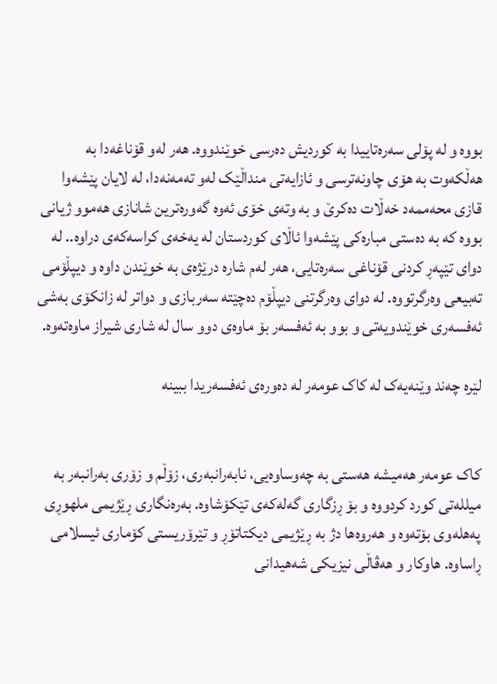بووە و لە پۆلی سەرەتاییدا بە کوردیش دەرسی خوێندووە. هەر لەو قۆناغەدا بە هەڵکەوت بە هۆی چاونەترسی و ئازایەتی منداڵێک لەو تەمەنەدا، لە لایان پێشەوا قازی محەممەد خەڵات دەکرێ و بە وتەی خۆی ئەوە گەورەترین شانازی هەموو ژیانی بووە کە بە دەستی مبارەکی پێشەوا ئاڵای کوردستان لە یەخەی کراسەکەی دراوە.. لە دوای تێپەڕ کردنی قۆناغی سەرەتایی، هەر لەم شارە درێژەی بە خوێندن داوە و دیپڵۆمی تەبیعی وەرگرتووە. لە دوای وەرگرتنی دیپڵۆم دەچێتە سەربازی و دواتر لە زانکۆی بەشی ئەفسەری خوێندویەتی و بوو بە ئەفسەر بۆ ماوەی دوو سال لە شاری شیراز ماوەتەوە.

لێرە چەند وێنەیەک لە کاک عومەر لە دەورەی ئەفسەریدا ببینە


کاک عومەر هەمیشە هەستی بە چەوساوەیی، نابەرانبەری، زۆڵم و زۆری بەرانبەر بە میللەتی کورد کردووە و بۆ ڕزگاری گەلەکەی تێکۆشاوە. بەرەنگاری ڕێژیمی ملهوڕی پەهلەوی بۆتەوە و هەروەها دژ بە ڕێژیمی دیکتاتۆڕ و تێرۆریستی کۆماری ئیسلامی ڕاساوە. هاوکار و هەڤاڵی نیزیکی شەهیدانی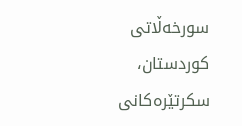سورخەڵاتی کوردستان، سکرتێرەکانی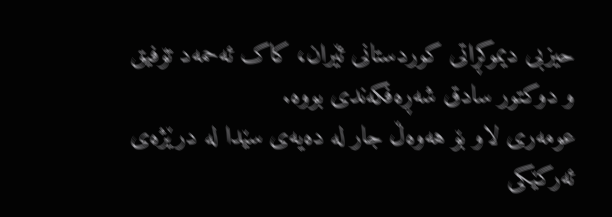حیزبی دیموکڕاتی کوردستانی ئێران، کاک ئەحمەد تۆفیق و دوکتور سادق شەڕەفکەندی بووە.
عومەری لاو بۆ هەوەڵ جار لە دەیەی سێدا لە درێژەی ئەرکێکی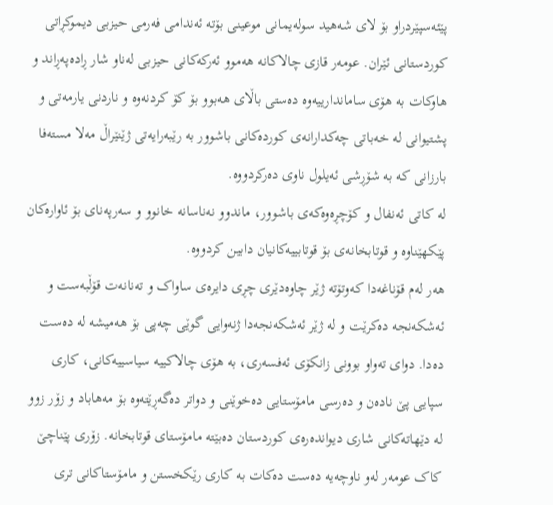پێئەسپێردراو بۆ لای شەهید سولەیمانی موعینی بۆتە ئەندامی فەرمی حیزبی دیموکڕاتی کوردستانی ئێران. عومەر قازی چالاکانە هەموو ئەرکەکانی حیزبی لەناو شار ڕادەپەڕاند و هاوکات بە هۆی ساماندارییەوە دەستی باڵای هەبوو بۆ کۆ کردنەوە و ناردنی یارمەتی و پشتیوانی لە خەباتی چەکدارانەی کوردەکانی باشوور بە رێبەرایەتی ژێنێراڵ مەلا مستەفا بارزانی کە بە شۆڕشی ئەیلول ناوی دەرکردووە.
لە کاتی ئەنفال و کۆچڕەوەکەی باشوور، ماندوو نەناسانە خانوو و سەرپەنای بۆ ئاوارەکان پێکهێناوە و قوتابخانەی بۆ قوتابییەکانیان دابین کردووە.
هەر لەم قۆناغەدا کەوتۆتە ژێر چاوەدێری چڕی دایرەی ساواک و تەنانەت قۆڵبەست و ئەشکەنجە دەکرێت و لە ژێر ئەشکەنجەدا ژنەوایی گوێی چەپی بۆ هەمیشە لە دەست دەدا. دوای تەواو بوونی زانکۆی ئەفسەری، بە هۆی چالاکییە سیاسییەکانی، کاری سپایی پێ نادەن و دەرسی مامۆستایی دەخوێنی و دواتر دەگەڕێتەوە بۆ مەهاباد و زۆر زوو لە دێهاتەکانی شاری دیواندەرەی کوردستان دەبێتە مامۆستای قوتابخانە. زۆری پێناچێ کاک عومەر لەو ناوچەیە دەست دەکات بە کاری رێکخستن و مامۆستاکانی تری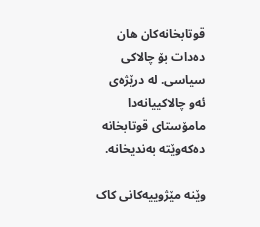قوتابخانەکان هان دەدات بۆ چالاکی سیاسی. لە درێژەی ئەو چالاکییانەدا مامۆستای قوتابخانە دەکەوێتە بەندیخانە.

وێنە مێژوییەکانی کاک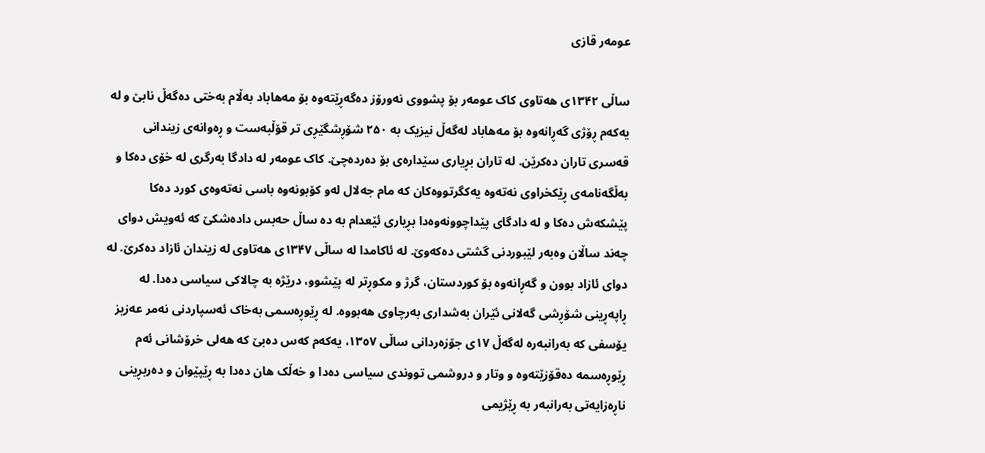عومەر قازی

ساڵی ۱۳۴۲ی هەتاوی کاک عومەر بۆ پشووی نەورۆز دەگەڕێتەوە بۆ مەهاباد بەڵام بەختی دەگەڵ نابێ و لە یەکەم ڕۆژی گەڕانەوە بۆ مەهاباد لەگەڵ نیزیک بە ۲۵۰ شۆڕشگێڕی تر قۆڵبەست و ڕەوانەی زیندانی قەسری تاران دەکرێن. لە تاران بڕیاری سێدارەی بۆ دەردەچێ. کاک عومەر لە دادگا بەرگری لە خۆی دەکا و بەڵگەنامەی ڕێکخراوی نەتەوە یەکگرتووەکان کە مام جەلال لەو کۆبونەوە باسی نەتەوەی کورد دەکا پێشکەش دەکا و لە دادگای پێداچوونەوەدا بڕیاری ئێعدام بە دە ساڵ حەبس دادەشکێ کە ئەویش دوای چەند ساڵان وەبەر لێبوردنی گشتی دەکەوێ. لە ئاکامدا لە ساڵی ۱۳۴۷ی هەتاوی لە زیندان ئازاد دەکرێ. لە دوای ئازاد بوون و گەڕانەوە بۆ کوردستان، گرژ و مکوڕتر لە پێشوو، درێژە بە چالاکی سیاسی دەدا. لە ڕاپەڕینی شۆڕشی گەلانی ئێران بەشداری بەرچاوی هەبووە. لە ڕێوڕەسمی بەخاک ئەسپاردنی نەمر عەزیز یۆسفی کە بەرانبەرە لەگەڵ ١٧ی جۆزەردانی ساڵی ١٣٥٧، یەکەم کەس دەبێ کە هەلی خرۆشانی ئەم ڕێوڕەسمە دەقۆزێتەوە و وتار و دروشمی تووندی سیاسی دەدا و خەڵک هان دەدا بە ڕێپێوان و دەربڕینی ناڕەزایەتی بەرانبەر بە ڕێژیمی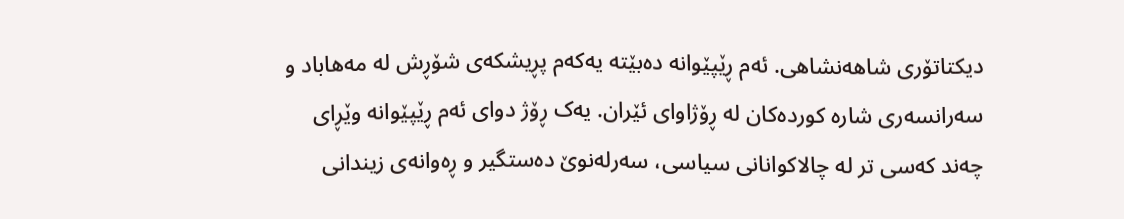دیکتاتۆری شاهەنشاهی. ئەم ڕێپێوانە دەبێتە یەکەم پڕیشکەی شۆڕش لە مەهاباد و سەرانسەری شارە کوردەکان لە ڕۆژاوای ئێران. یەک ڕۆژ دوای ئەم ڕێپێوانە وێڕای چەند کەسی تر لە چالاکوانانی سیاسی، سەرلەنوێ دەستگیر و ڕەوانەی زیندانی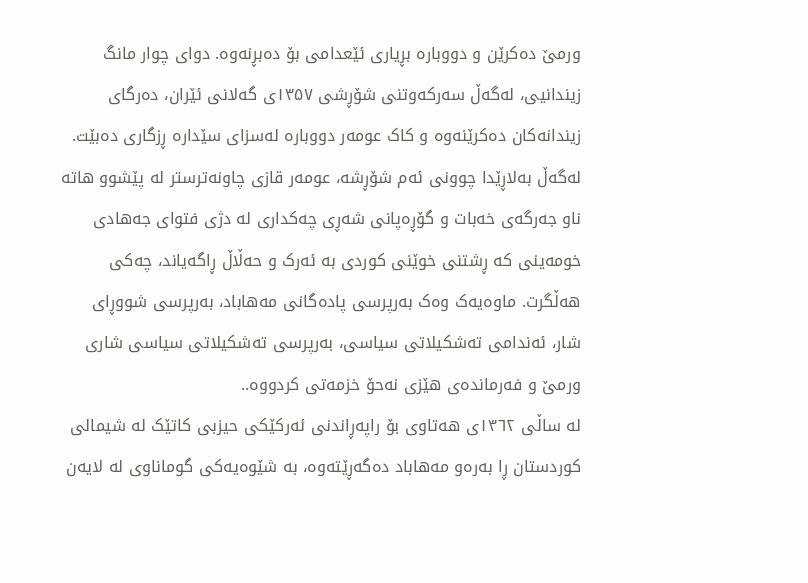ورمێ دەکرێن و دووبارە بڕیاری ئێعدامی بۆ دەبڕنەوە. دوای چوار مانگ زیندانیی، لەگەڵ سەرکەوتنی شۆڕشی ۱۳۵۷ی گەلانی ئێران، دەرگای زیندانەکان دەکرێنەوە و کاک عومەر دووبارە لەسزای سێدارە ڕزگاری دەبێت.
لەگەڵ بەلاڕێدا چوونی ئەم شۆڕشە، عومەر قازی چاونەترستر لە پێشوو هاتە ناو جەرگەی خەبات و گۆڕەپانی شەڕی چەکداری لە دژی فتوای جەهادی خومەینی کە ڕشتنی خوێنی کوردی بە ئەرک و حەڵاڵ ڕاگەیاند، چەکی هەڵگرت. ماوەیەک وەک بەرپرسی پادەگانی مەهاباد، بەرپرسی شووڕای شار، ئەندامی تەشکیلاتی سیاسی، بەرپرسی تەشکیلاتی سیاسی شاری ورمێ و فەرماندەی هێزی نەحۆ خزمەتی کردووە..
لە ساڵی ۱۳٦۲ی هەتاوی بۆ راپەڕاندنی ئەرکێکی حیزبی کاتێک لە شیمالی کوردستان ڕا بەرەو مەهاباد دەگەڕێتەوە، بە شێوەیەکی گوماناوی لە لایەن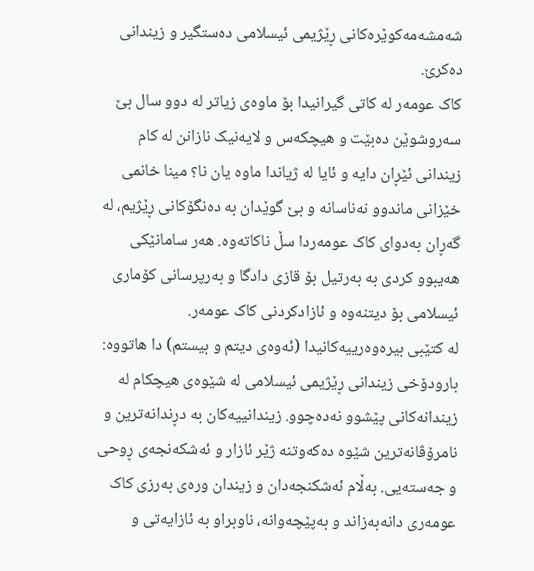شەمشەمەکوێرەکانی ڕێژیمی ئیسلامی دەستگیر و زیندانی دەکرێ.
کاک عومەر لە کاتی گیرانیدا بۆ ماوەی زیاتر لە دوو سال بێ سەروشوێن دەبێت و هیچکەس و لایەنيک نازانن لە کام زیندانی ئێڕان دایە و ئایا لە ژیاندا ماوە یان نا؟ مینا خانمی خێزانی ماندوو نەناسانە و بێ گوێدان بە دەنگۆکانی ڕێژیم، لە گەڕان بەدوای کاک عومەردا سڵ ناکاتەوە. هەر سامانێکی هەیبوو کردی بە بەرتیل بۆ قازی دادگا و بەرپرسانی کۆماری ئیسلامی بۆ دیتنەوە و ئازادکردنی کاک عومەر.
لە کتێبی بیرەوەرییەکانیدا (ئەوەی دیتم و بیستم) دا هاتووە: بارودۆخی زیندانی ڕێژیمی ئیسلامی لە شێوەی هیچکام لە زیندانەکانی پێشوو نەدەچوو. زیندانییەکان بە دڕندانەترین و نامرۆڤانەترین شێوە دەکەوتنە ژێر ئازار و ئەشکەنجەی ڕوحی و جەستەیی. بەڵام ئەشکنجەدان و زیندان ورەی بەرزی کاک عومەری دانەبەزاند و بەپێچەوانە، ناوبراو بە ئازایەتی و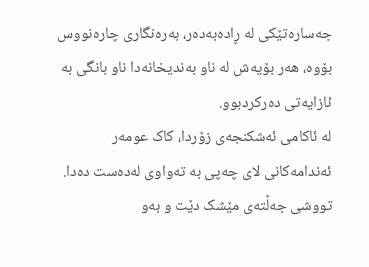جەسارەتێکی لە ڕادەبەدەر، بەرەنگاری چارەنووس بۆوە، هەر بۆیەش لە ناو بەندیخانەدا ناو بانگی بە ئازایەتی دەرکردبوو.
لە ئاکامی ئەشکنجەی زۆردا، کاک عومەر ئەندامەکانی لای چەپی بە تەواوی لەدەست دەدا. تووشی جەڵتەی مێشک دێت و بەو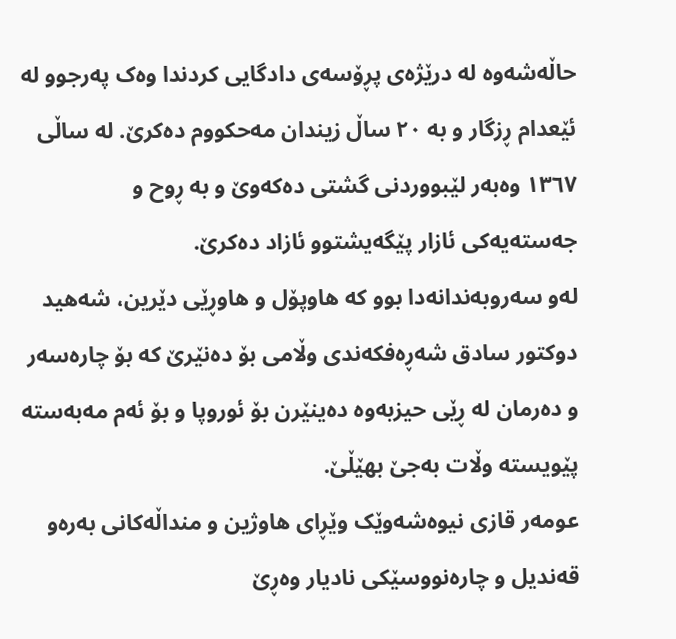حاڵەشەوە لە درێژەی پڕۆسەی دادگایی کردندا وەک پەرجوو لە ئێعدام ڕزگار و بە ۲۰ ساڵ زیندان مەحکووم دەکرێ. لە ساڵی ۱۳٦۷ وەبەر لێبووردنی گشتی دەکەوێ و بە ڕوح و جەستەیەکی ئازار پێگەیشتوو ئازاد دەکرێ.
لەو سەروبەندانەدا بوو کە هاوپۆل و هاوڕێی دێرین، شەهید دوکتور سادق شەڕەفکەندی وڵامی بۆ دەنێرێ کە بۆ چارەسەر و دەرمان لە ڕێی حیزبەوە دەینێرن بۆ ئوروپا و بۆ ئەم مەبەستە پێویستە وڵات بەجێ بهێڵێ.
عومەر قازی نیوەشەوێک وێڕای هاوژین و منداڵەکانی بەرەو قەندیل و چارەنووسێکی نادیار وەڕێ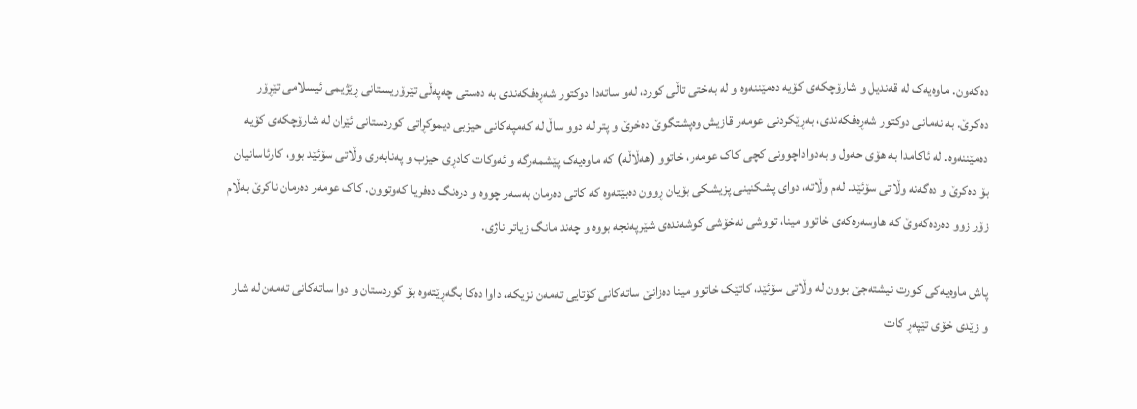دەکەون. ماوەیەک لە قەندیل و شارۆچکەی کۆیە دەمێننەوە و لە بەختی تاڵی کورد، لەو ساتەدا دوکتور شەڕەفکەندی بە دەستی چەپەڵی تێرۆریستانی ڕێژیمی ئیسلامی تێڕۆر دەکرێ. بە نەمانی دوکتور شەڕەفکەندی، بەڕێکردنی عومەر قازیش وەپشتگوێ دەخرێ و پتر لە دوو ساڵ لە کەمپەکانی حیزبی دیموکڕاتی کوردستانی ئێران لە شارۆچکەی کۆیە دەمێننەوە. لە ئاکامدا بە هۆی حەول و بەدواداچوونی کچی کاک عومەر، خاتوو (هەڵاڵە) کە ماوەیەک پێشمەرگە و ئەوکات کادڕی حیزب و پەنابەری وڵاتی سۆئێد بوو، کارئاسانیان بۆ دەکرێ و دەگەنە وڵاتی سۆئێد. لەم وڵاتە، دوای پشکنینی پزیشکی بۆیان ڕوون دەبێتەوە کە کاتی دەرمان بەسەر چووە و درەنگ دەفریا کەوتوون. کاک عومەر دەرمان ناکرێ بەڵام زۆر زوو دەردەکەوێ کە هاوسەرەکەی خاتوو مینا، تووشی نەخۆشی کوشەندەی شێرپەنجە بووە و چەند مانگ زیاتر ناژی.

پاش ماوەیەکی کورت نیشتەجێ بوون لە وڵاتی سۆئێد، کاتێک خاتوو مینا دەزانێ ساتەکانی کۆتایی تەمەن نزیکە، داوا دەکا بگەڕێتەوە بۆ کوردستان و دوا ساتەکانی تەمەن لە شار و زێدی خۆی تێپەڕ کات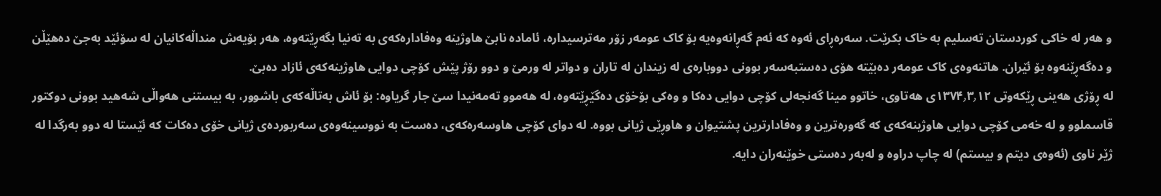و هەر لە خاکی کوردستان تەسلیم بە خاک بکرێت. سەرەڕای ئەوە کە ئەم گەڕانەوەیە بۆ کاک عومەر زۆر مەترسیدارە، ئامادە نابێ هاوژینە وەفادارەکەی بە تەنیا بگەڕێتەوە، هەر بۆیەش منداڵەکانیان لە سۆئێد بەجێ دەهێڵن و دەگەڕێنەوە بۆ ئێران. هاتنەوەی کاک عومەر دەبێتە هۆی دەستبەسەر بوونی دووبارەی لە زیندان لە تاران و دواتر لە ورمێ و دوو رۆژ پێش کۆچی دوایی هاوژینەکەی ئازاد دەبێ.
لە ڕۆژی هەینی ڕێکەوتی ۱۳۷۴٫۳٫۱۲ی هەتاوی، خاتوو مینا گەنجەلی کۆچی دوایی دەکا و وەکی بۆخۆی دەگێڕێتەوە، لە هەموو تەمەنیدا سێ جار گریاوە: بۆ ئاش بەتاڵەکەی باشوور، بە بیستنی هەواڵی شەهید بوونی دوکتور قاسملوو و لە خەمی کۆچی دوایی هاوژینەکەی کە گەورەترین و وەفادارترین پشتیوان و هاوڕێی ژیانی بووە. لە دوای کۆچی هاوسەرەکەی، دەست بە نووسینەوەی سەربوردەی ژیانی خۆی دەکات کە ئێستا لە دوو بەرگدا لە ژێر ناوی (ئەوەی دیتم و بیستم) لە چاپ دراوە و لەبەر دەستی خوێنەران دایە.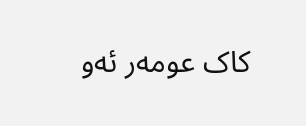کاک عومەر ئەو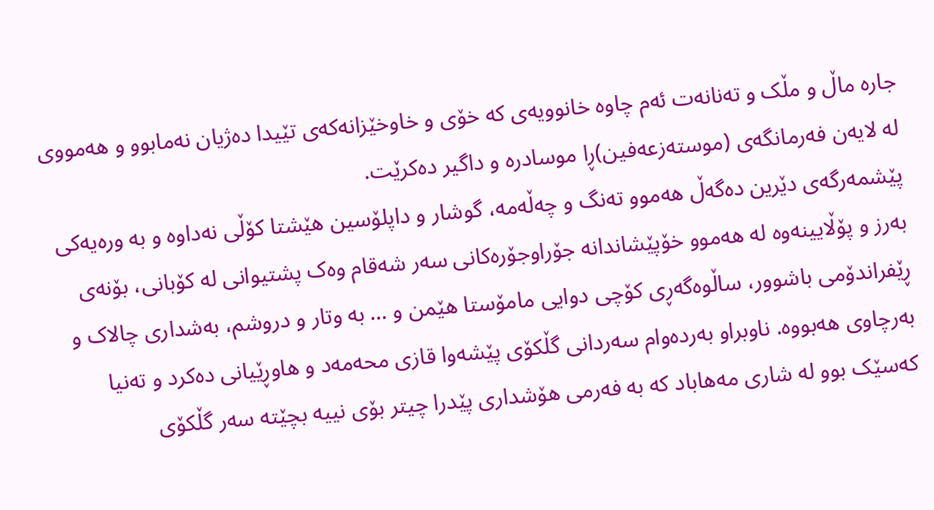جارە ماڵ و مڵک و تەنانەت ئەم چاوە خانوویەی کە خۆی و خاوخێزانەکەی تێیدا دەژیان نەمابوو و هەمووی لە لایەن فەرمانگەی (موستەزعەفین)ڕا موسادرە و داگیر دەکرێت.
پێشمەرگەی دێرین دەگەڵ هەموو تەنگ و چەڵەمە، گوشار و داپلۆسین هێشتا کۆڵی نەداوە و بە ورەیەکی بەرز و پۆڵایینەوە لە هەموو خۆپێشاندانە جۆراوجۆرەکانی سەر شەقام وەک پشتیوانی لە کۆبانی، بۆنەی ڕێفراندۆمی باشوور، ساڵوەگەڕی کۆچی دوایی مامۆستا هێمن و … بە وتار و دروشم، بەشداری چالاک و بەرچاوی هەبووە. ناوبراو بەردەوام سەردانی گڵکۆی پێشەوا قازی محەمەد و هاوڕێیانی دەکرد و تەنیا کەسێک بوو لە شاری مەهاباد کە بە فەرمی هۆشداری پێدرا چیتر بۆی نییە بچێتە سەر گڵکۆی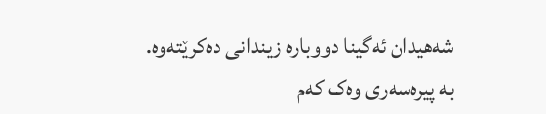شەهیدان ئەگینا دووبارە زیندانی دەکرێتەوە.
بە پیرەسەری وەک کەم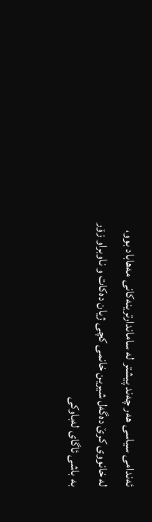ئەندامی سیاسی هەر چەند پیشتر لە ساماندارترینەکانی مەهاباد بوو، لە خانووی کرێ دەگەل شیرین خانمی کچی ژیان دەکات و ناوبراو زۆر بە باشی ئاگای لەباوکی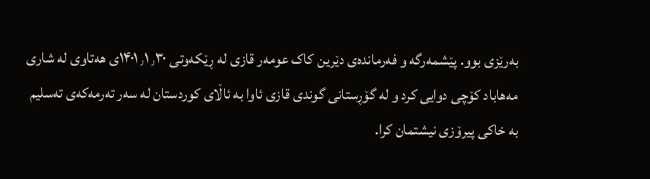بەرێزی بوو. پێشمەرگە و فەرماندەی دێرین کاک عومەر قازی لە ڕێکەوتی ۱۴۰۱٫۱٫۳۰ی هەتاوی لە شاری مەهاباد کۆچی دوایی کرد و لە گۆڕستانی گوندی قازی ئاوا بە ئاڵای کوردستان لە سەر تەرمەکەی تەسلیم بە خاکی پیرۆزی نیشتمان کرا.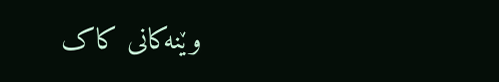وێنەکانی کاک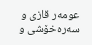عومەر قازی و سەرەخۆشی و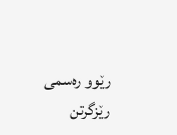رێوو رەسمی رێزگرتن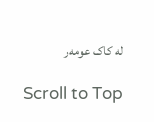لە کاک عومەر

Scroll to Top